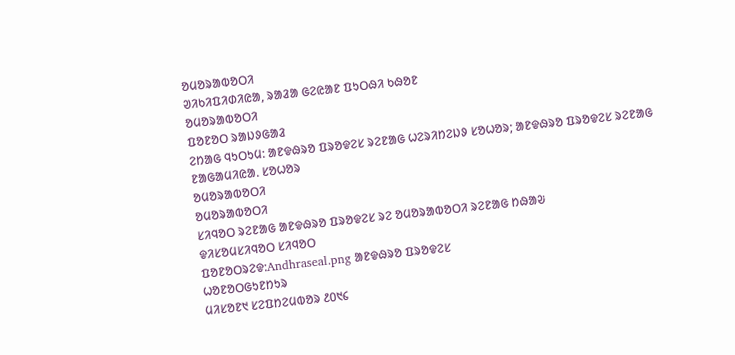ᱚᱢᱚᱨᱟᱵᱚᱛᱤ
ᱣᱤᱠᱤᱯᱤᱰᱤᱭᱟ, ᱨᱟᱲᱟ ᱜᱮᱭᱟᱱ ᱯᱩᱛᱷᱤ ᱠᱷᱚᱱ
ᱚᱢᱚᱨᱟᱵᱚᱛᱤ
ᱯᱚᱱᱚᱛ ᱨᱟᱡᱽᱜᱟᱲ
ᱮᱴᱟᱜ ᱧᱩᱛᱩᱢ: ᱟᱱᱫᱷᱨᱚ ᱯᱨᱚᱫᱮᱥ ᱨᱮᱱᱟᱜ ᱦᱮᱨᱤᱴᱮᱡᱽ ᱥᱚᱦᱚᱨ; ᱟᱱᱫᱷᱨᱚ ᱯᱨᱚᱫᱮᱥ ᱨᱮᱱᱟᱜ ᱱᱟᱜᱟᱢᱤᱭᱟᱹ ᱥᱚᱦᱚᱨ
ᱚᱢᱚᱨᱟᱵᱚᱛᱤ
ᱚᱢᱚᱨᱟᱵᱚᱛᱤ
ᱥᱤᱧᱚᱛ ᱨᱮᱱᱟᱜ ᱟᱱᱫᱷᱨᱚ ᱯᱨᱚᱫᱮᱥ ᱨᱮ ᱚᱢᱚᱨᱟᱵᱚᱛᱤ ᱨᱮᱱᱟᱜ ᱴᱷᱟᱶ
ᱫᱤᱥᱚᱢᱥᱤᱧᱚᱛ ᱥᱤᱧᱚᱛ
ᱯᱚᱱᱚᱛᱨᱮᱫ:Andhraseal.png ᱟᱱᱫᱷᱨᱚ ᱯᱨᱚᱫᱮᱥ
ᱦᱚᱱᱚᱛᱜᱩᱱᱴᱩᱨ
ᱢᱤᱥᱚᱱ᱑ ᱥᱮᱯᱴᱮᱢᱵᱚᱨ ᱒᱐᱑᱔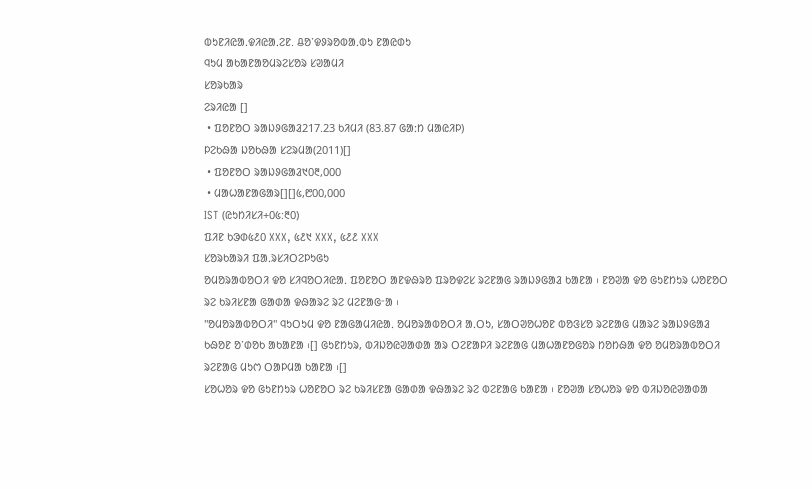ᱵᱩᱱᱤᱭᱟᱹᱫᱤᱭᱟᱹᱮᱱ. ᱪᱚᱸᱫᱽᱨᱚᱵᱟᱹᱵᱩ ᱱᱟᱭᱰᱩ
ᱧᱩᱢ ᱟᱠᱟᱱᱟᱚᱢᱨᱮᱥᱚᱨ ᱥᱣᱟᱢᱤ
ᱥᱚᱨᱠᱟᱨ
ᱮᱨᱤᱭᱟ []
 • ᱯᱚᱱᱚᱛ ᱨᱟᱡᱽᱜᱟᱲ217.23 ᱠᱤᱢᱤ (83.87 ᱜᱟᱺᱴ ᱢᱟᱭᱤᱞ)
ᱞᱮᱠᱷᱟ ᱡᱚᱠᱷᱟ ᱥᱮᱨᱢᱟ(2011)[]
 • ᱯᱚᱱᱚᱛ ᱨᱟᱡᱽᱜᱟᱲ᱑᱐᱓,᱐᱐᱐
 • ᱢᱟᱦᱟᱱᱟᱜᱟᱨ[][]᱕,᱘᱐᱐,᱐᱐᱐
IST (ᱭᱩᱴᱤᱥᱤ+᱐᱕:᱓᱐)
ᱯᱤᱱ ᱠᱳᱰ᱕᱒᱐ XXX, ᱕᱒᱑ XXX, ᱕᱒᱒ XXX
ᱥᱚᱨᱠᱟᱨᱤ ᱯᱟᱹᱨᱥᱤᱛᱮᱞᱩᱜᱩ
ᱚᱢᱚᱨᱟᱵᱚᱛᱤ ᱫᱚ ᱥᱤᱧᱚᱛᱤᱭᱟᱹ ᱯᱚᱱᱚᱛ ᱟᱱᱫᱷᱨᱚ ᱯᱨᱚᱫᱮᱥ ᱨᱮᱱᱟᱜ ᱨᱟᱡᱽᱜᱟᱲ ᱠᱟᱱᱟ ᱾ ᱱᱚᱣᱟ ᱫᱚ ᱜᱩᱱᱴᱩᱨ ᱦᱚᱱᱚᱛ ᱨᱮ ᱠᱨᱤᱥᱱᱟ ᱜᱟᱰᱟ ᱫᱷᱟᱨᱮ ᱨᱮ ᱢᱮᱱᱟᱜᱼᱟ ᱾
"ᱚᱢᱚᱨᱟᱵᱚᱛᱤ" ᱧᱩᱛᱩᱢ ᱫᱚ ᱱᱟᱜᱟᱢᱤᱭᱟᱹ ᱚᱢᱚᱨᱟᱵᱚᱛᱤ ᱟᱹᱛᱩ, ᱥᱟᱛᱣᱚᱦᱚᱱ ᱵᱚᱝᱥᱚ ᱨᱮᱱᱟᱜ ᱢᱟᱨᱮ ᱨᱟᱡᱽᱜᱟᱲ ᱠᱷᱚᱱ ᱚᱸᱰᱚᱠ ᱟᱠᱟᱱᱟ ᱾[] ᱜᱩᱱᱴᱩᱨ, ᱵᱤᱡᱚᱭᱣᱟᱰᱟ ᱟᱨ ᱛᱮᱱᱟᱞᱤ ᱨᱮᱱᱟᱜ ᱢᱟᱦᱟᱱᱚᱜᱚᱨ ᱴᱚᱴᱷᱟ ᱫᱚ ᱚᱢᱚᱨᱟᱵᱚᱛᱤ ᱨᱮᱱᱟᱜ ᱢᱩᱬ ᱛᱟᱞᱢᱟ ᱠᱟᱱᱟ ᱾[]
ᱥᱚᱦᱚᱨ ᱫᱚ ᱜᱩᱱᱴᱩᱨ ᱦᱚᱱᱚᱛ ᱨᱮ ᱠᱨᱤᱥᱱᱟ ᱜᱟᱰᱟ ᱫᱷᱟᱨᱮ ᱨᱮ ᱵᱮᱱᱟᱜ ᱠᱟᱱᱟ ᱾ ᱱᱚᱣᱟ ᱥᱚᱦᱚᱨ ᱫᱚ ᱵᱤᱡᱚᱭᱣᱟᱰᱟ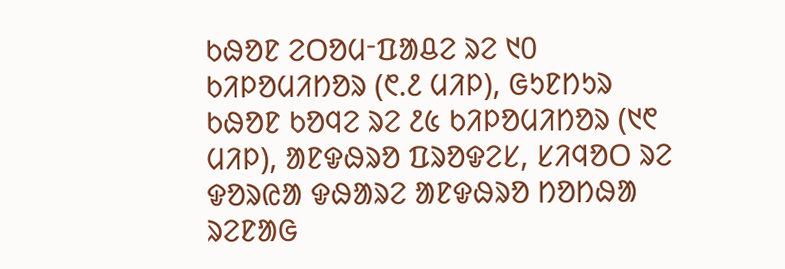ᱠᱷᱚᱱ ᱮᱛᱚᱢᱼᱯᱟᱪᱮ ᱨᱮ ᱑᱐ ᱠᱤᱞᱚᱢᱤᱴᱚᱨ (᱖.᱒ ᱢᱤᱞ), ᱜᱩᱱᱴᱩᱨ ᱠᱷᱚᱱ ᱠᱚᱧᱮ ᱨᱮ ᱒᱕ ᱠᱤᱞᱚᱢᱤᱴᱚᱨ (᱑᱖ ᱢᱤᱞ), ᱟᱱᱫᱷᱨᱚ ᱯᱨᱚᱫᱮᱥ, ᱥᱤᱧᱚᱛ ᱨᱮ ᱫᱚᱨᱭᱟ ᱫᱷᱟᱨᱮ ᱟᱱᱫᱷᱨᱚ ᱴᱚᱴᱷᱟ ᱨᱮᱱᱟᱜ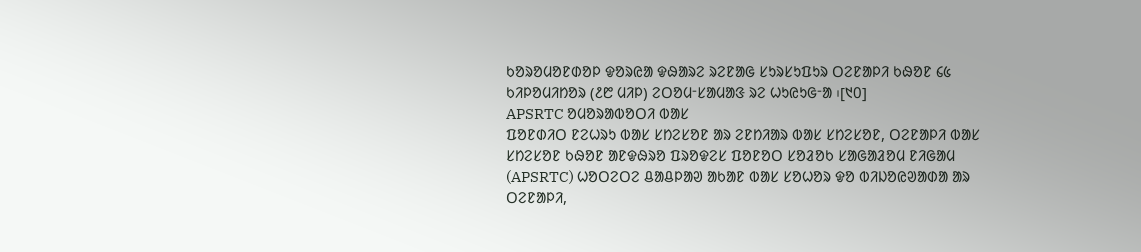ᱠᱚᱨᱚᱢᱚᱱᱰᱚᱞ ᱫᱚᱨᱭᱟ ᱫᱷᱟᱨᱮ ᱨᱮᱱᱟᱜ ᱥᱩᱨᱥᱩᱯᱩᱨ ᱛᱮᱱᱟᱞᱤ ᱠᱷᱚᱱ ᱔᱕ ᱠᱤᱞᱚᱢᱤᱴᱚᱨ (᱒᱘ ᱢᱤᱞ) ᱮᱛᱚᱢᱼᱥᱟᱢᱟᱝ ᱨᱮ ᱦᱩᱭᱩᱜᱼᱟ ᱾[᱑᱐]
APSRTC ᱚᱢᱚᱨᱟᱵᱚᱛᱤ ᱵᱟᱥ
ᱯᱚᱱᱰᱤᱛ ᱱᱮᱦᱨᱩ ᱵᱟᱥ ᱥᱴᱮᱥᱚᱱ ᱟᱨ ᱮᱱᱴᱤᱟᱨ ᱵᱟᱥ ᱥᱴᱮᱥᱚᱱ, ᱛᱮᱱᱟᱞᱤ ᱵᱟᱥ ᱥᱴᱮᱥᱚᱱ ᱠᱷᱚᱱ ᱟᱱᱫᱷᱨᱚ ᱯᱨᱚᱫᱮᱥ ᱯᱚᱱᱚᱛ ᱥᱚᱲᱚᱠ ᱥᱟᱜᱟᱲᱚᱢ ᱱᱤᱜᱟᱢ (APSRTC) ᱦᱚᱛᱮᱛᱮ ᱪᱟᱪᱞᱟᱣ ᱟᱠᱟᱱ ᱵᱟᱥ ᱥᱚᱦᱚᱨ ᱫᱚ ᱵᱤᱡᱚᱭᱣᱟᱰᱟ ᱟᱨ ᱛᱮᱱᱟᱞᱤ,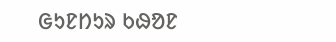ᱜᱩᱱᱴᱩᱨ ᱠᱷᱚᱱ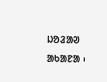ᱡᱚᱲᱟᱣ ᱟᱠᱟᱱᱟ ᱾